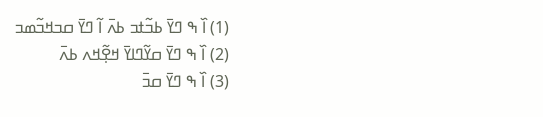(1) ߊ߰ ߒ ߣߌ߫ ߕߏ߬ߙߏ ߕߍ߫ ߊ߬ ߣߌ߫ ߛߏߞߏ߬ߘߏ
(2) ߊ߰ ߒ ߣߌ߫ ߛߌ߬ߣߊߌ߫ ߞߐ߲߬ߞߍ ߕߍ߫
(3) ߊ߰ ߒ ߣߌ߫ ߛߏ߫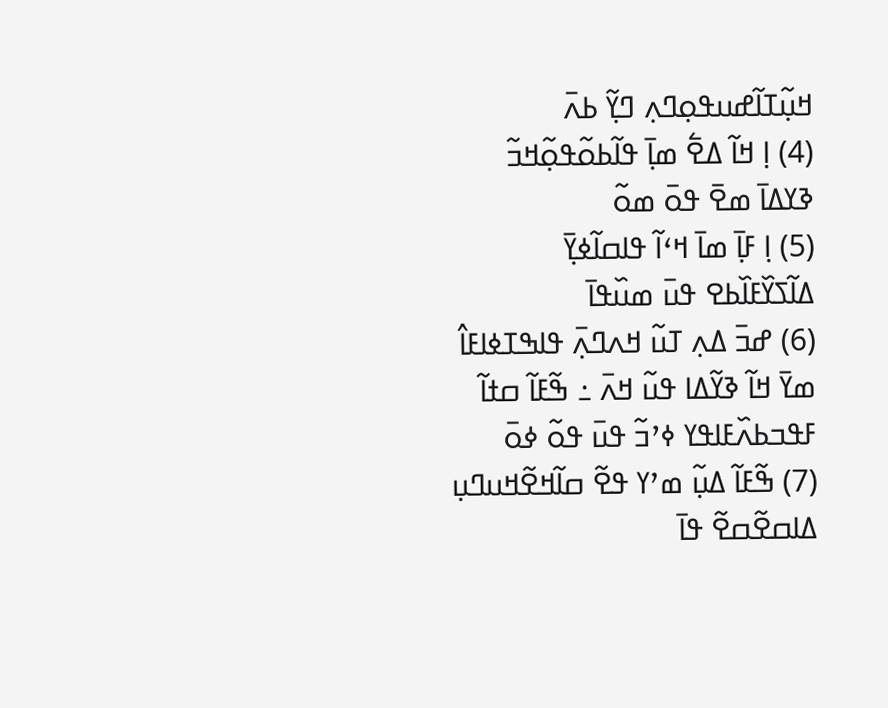ߞߎ߲߬ߠߊ߬ߝߎߟߋ߲ߣߍ߲ ߣߌ߲߬ ߕߍ߫
(4) ߊ߲ ߞߊ߬ ߡߐ߱ ߘߊ߲߫ ߟߊ߬ߕߋ߬ߟߋ߲߬ߞߏ߬ ߢߌߡߊ߫ ߘߐ߫ ߟߋ߫ ߘߋ߬
(5) ߊ߲ ߓߊ߲߫ ߘߊ߫ ߞߵߊ߬ ߟߊߛߊ߬ߦߌ߲߫ ߡߊ߬ߖߌ߰ߓߊ߰ߕߐ ߟߎ߫ ߘߎ߰ߟߊ߫
(6) ߝߏ߫ ߡߍ߲ ߠߎ߬ ߞߍߣߍ߲߫ ߟߊߒߠߦߊߓߊ߮ ߘߌ߫ ߞߊ߬ ߢߌ߬ߡߊ ߟߎ߬ ߞߍ߫ ߸ ߒ߬ߓߊ߬ ߛߙߊ߬ ߓߟߏߕߍ߰ߓߊߟߌ ߦߴߏ߬ ߟߎ߫ ߟߋ߬ ߦߋ߫
(7) ߒ߬ߓߊ߬ ߡߎ߲߬ ߘߴߌ ߟߐ߬ ߛߊ߬ߞߐ߬ߞߎߣߎ߲ ߡߊߛߐ߬ߛߐ߬ ߟߊ߫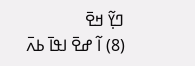ߣߌ߲߬ ߞߐ߫
(8) ߊ߬ ߝߐ߫ ߊߟߊ߫ ߕߍ߫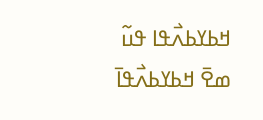ߞߕߌߕߍ߯ߟߊ ߟߎ߬ ߘߐ߫ ߞߕߌߕߍ߯ߟߊ߫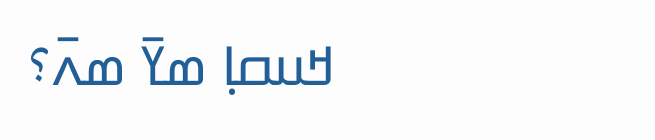ߞߎߛߊ߲ ߘߌ߫ ߘߍ߫؟